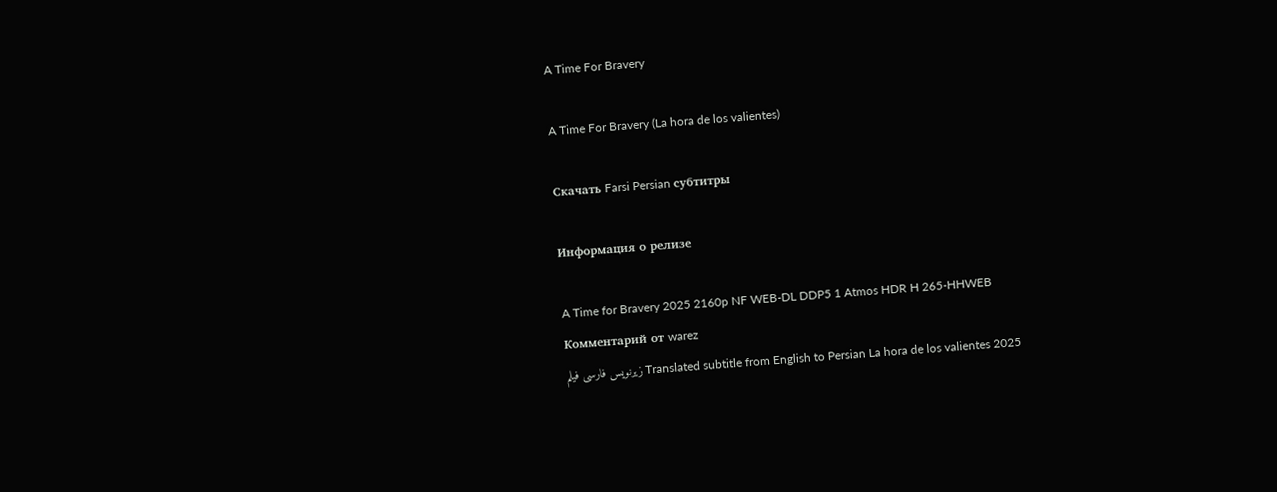A Time For Bravery

A Time For Bravery (La hora de los valientes)

Скачать Farsi Persian субтитры

Информация о релизе

A Time for Bravery 2025 2160p NF WEB-DL DDP5 1 Atmos HDR H 265-HHWEB
Комментарий от warez
Translated subtitle from English to Persian La hora de los valientes 2025 زیرنویس فارسی فیلم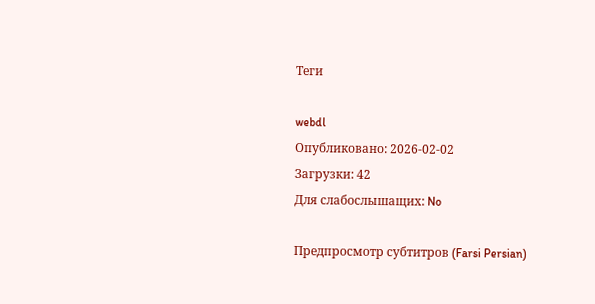Теги

webdl
Опубликовано: 2026-02-02
Загрузки: 42
Для слабослышащих: No

Предпросмотр субтитров (Farsi Persian)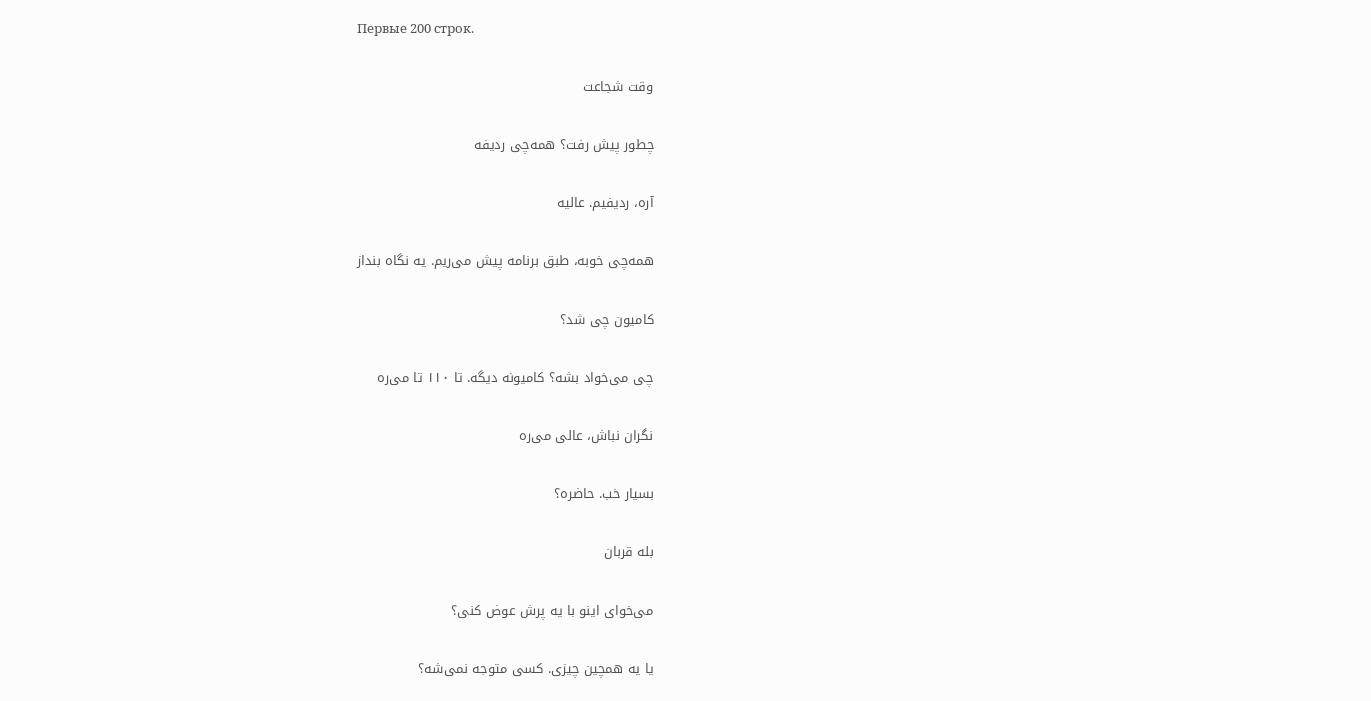Первые 200 строк.

وقت شجاعت

چطور پیش رفت؟ همه‌چی ردیفه

آره، ردیفیم. عالیه

همه‌چی خوبه، طبق برنامه پیش می‌ریم. یه نگاه بنداز

کامیون چی شد؟

چی می‌خواد بشه؟ کامیونه دیگه. تا ۱۱۰ تا می‌ره

نگران نباش، عالی می‌ره

بسیار خب. حاضره؟

بله قربان

می‌خوای اینو با یه پرش عوض کنی؟

یا یه همچین چیزی. کسی متوجه نمی‌شه؟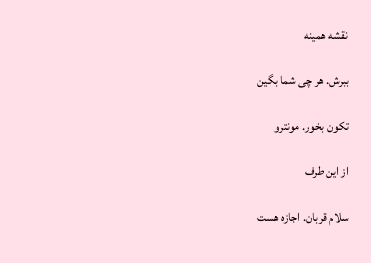نقشه همینه

ببرش. هر چی شما بگین

تکون بخور. مونترو

از این طرف

سلام قربان. اجازه هست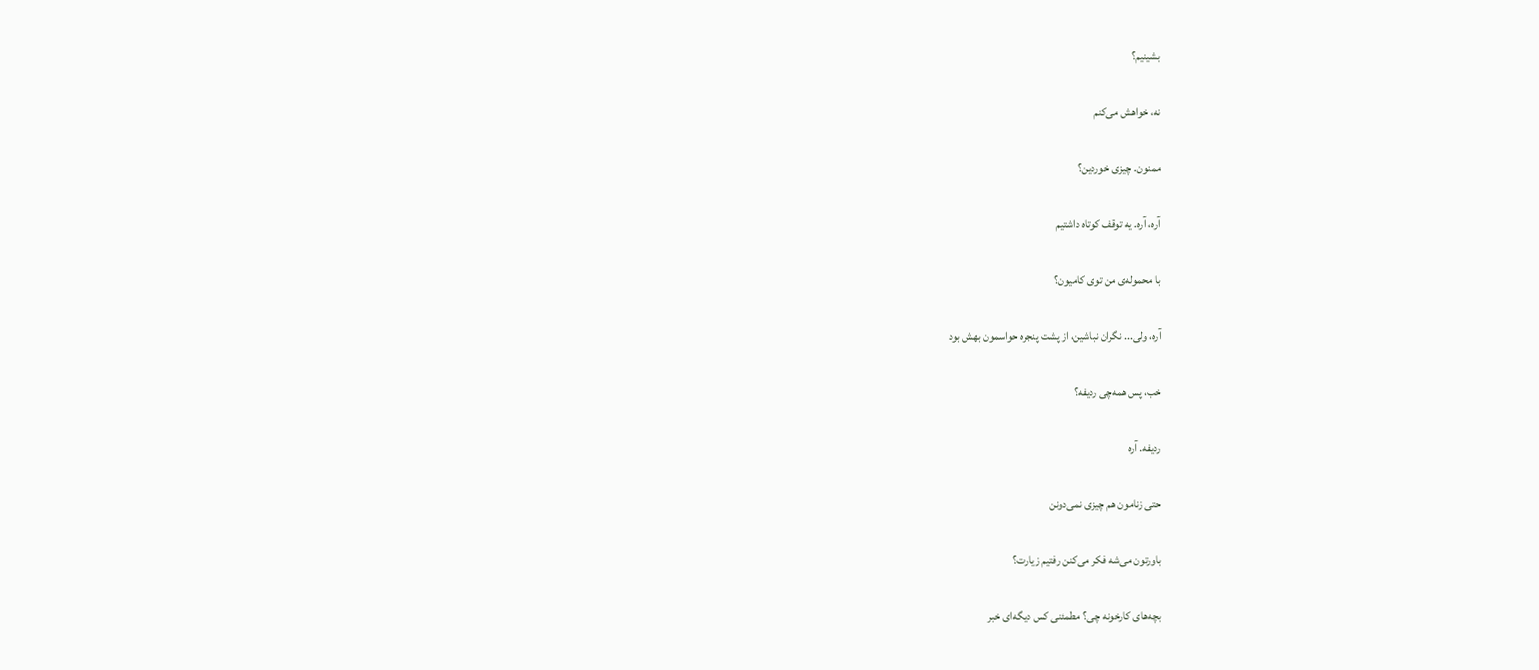بشینیم؟

نه، خواهش می‌کنم

ممنون. چیزی خوردین؟

آره، آره. یه توقف کوتاه داشتیم

با محموله‌ی من توی کامیون؟

آره، ولی... نگران نباشین، از پشت پنجره حواسمون بهش بود

خب، پس همه‌چی ردیفه؟

ردیفه. آره

حتی زنامون هم چیزی نمی‌دونن

باورتون می‌شه فکر می‌کنن رفتیم زیارت؟

بچه‌های کارخونه چی؟ مطمئنی کس دیگه‌ای خبر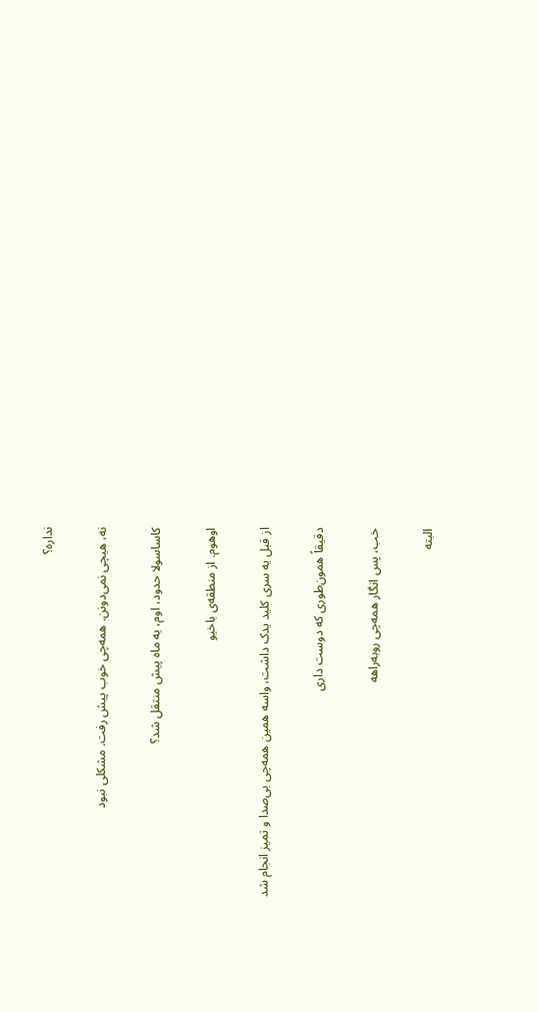نداره؟

نه، هیچی نمی‌دونن. همه‌چی خوب پیش رفت. مشکلی نبود

کاساسولا حدود، اوم، یه ماه پیش منتقل شد؟

اوهوم. از منطقه‌ی باخیو

از قبل یه سری کلید یدک داشت، واسه همین همه‌چی بی‌صدا و تمیز انجام شد

دقیقاً همون‌طوری که دوست داری

خب، پس انگار همه‌چی روبه‌راهه

البته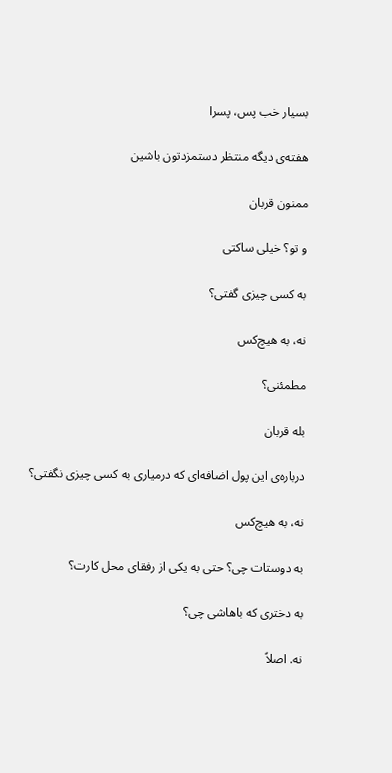بسیار خب پس، پسرا

هفته‌ی دیگه منتظر دستمزدتون باشین

ممنون قربان

و تو؟ خیلی ساکتی

به کسی چیزی گفتی؟

نه، به هیچ‌کس

مطمئنی؟

بله قربان

درباره‌ی این پول اضافه‌ای که درمیاری به کسی چیزی نگفتی؟

نه، به هیچ‌کس

به دوستات چی؟ حتی به یکی از رفقای محل کارت؟

به دختری که باهاشی چی؟

نه. اصلاً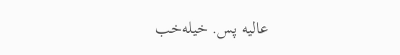عالیه پس. خیله‌خب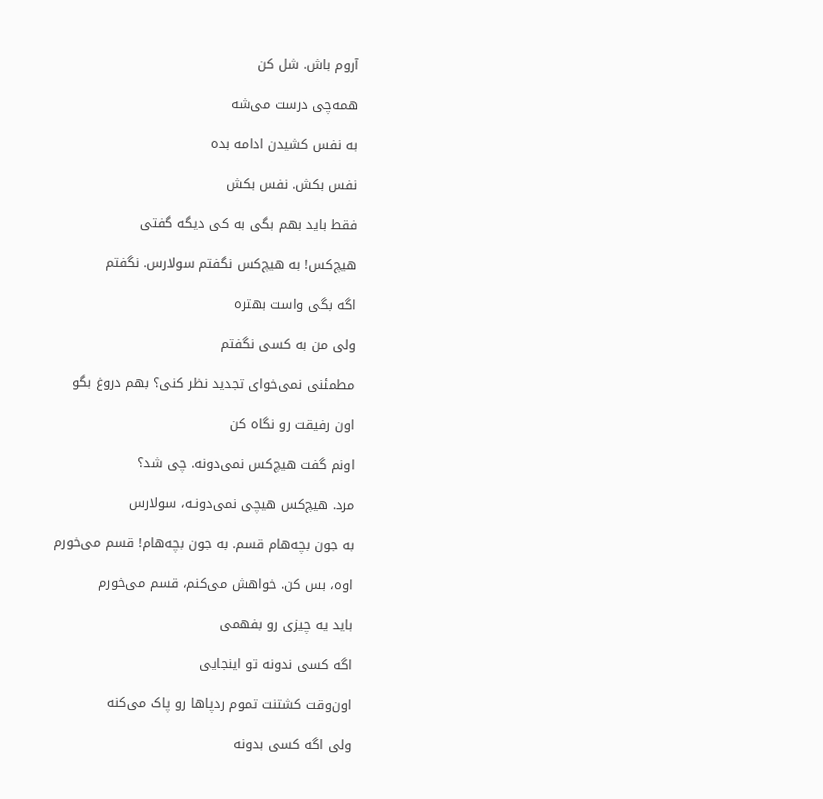آروم باش. شل کن

همه‌چی درست می‌شه

به نفس کشیدن ادامه بده

نفس بکش. نفس بکش

فقط باید بهم بگی به کی دیگه گفتی

هیچ‌کس! به هیچ‌کس نگفتم سولارس. نگفتم

اگه بگی واست بهتره

ولی من به کسی نگفتم

مطمئنی نمی‌خوای تجدید نظر کنی؟ بهم دروغ بگو

اون رفیقت رو نگاه کن

اونم گفت هیچ‌کس نمی‌دونه. چی شد؟

مرد. هیچ‌کس هیچی نمی‌دونـه، سولارس

به جون بچه‌هام قسم. به جون بچه‌هام! قسم می‌خورم

اوه، بس کن. خواهش می‌کنم، قسم می‌خورم

باید یه چیزی رو بفهمی

اگه کسی ندونه تو اینجایی

اون‌وقت کشتنت تموم ردپاها رو پاک می‌کنه

ولی اگه کسی بدونه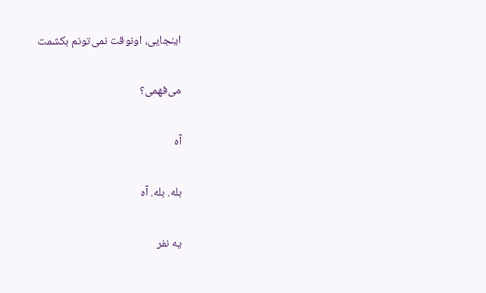اینجایی، اونوقت نمی‌تونم بکشمت

می‌فهمی؟

آه

بله. بله. آه

یه نفر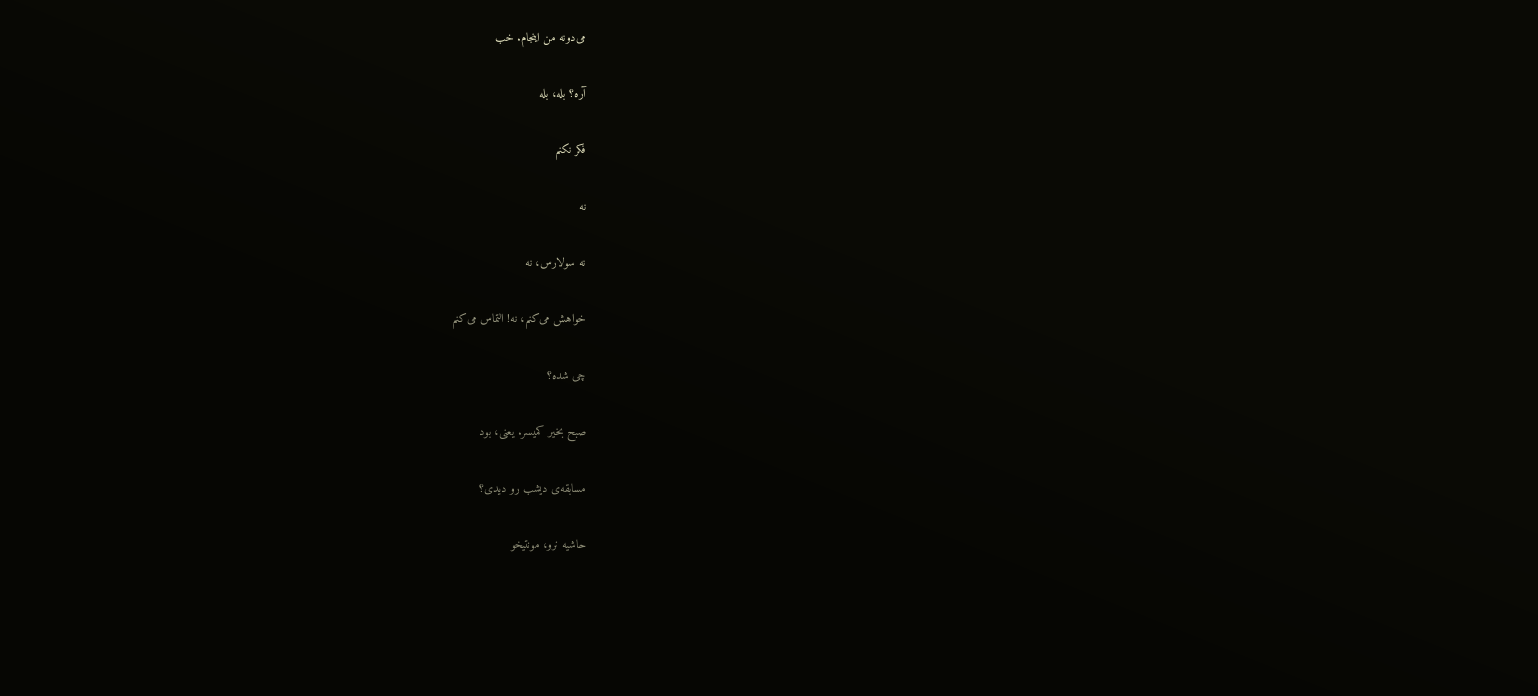می‌دونه من اینجام. خب

آره؟ بله، بله

فکر نکنم

نه

نه سولارس، نه

خواهش می‌کنم، نه! التماس می‌کنم

چی شده؟

صبح بخیر کمیسر. یعنی، بود

مسابقه‌ی دیشب رو دیدی؟

حاشیه نرو، مونتیخو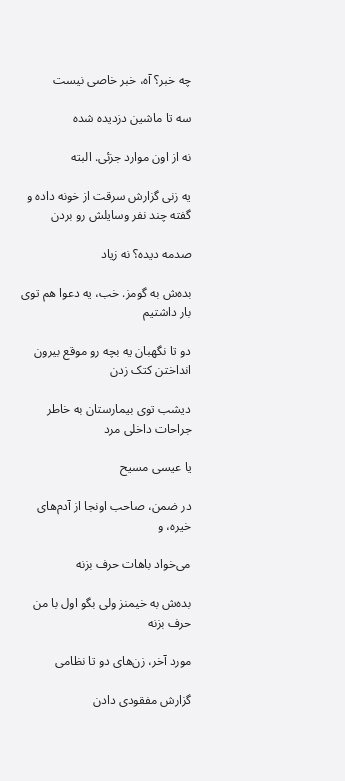چه خبر؟ آه، خبر خاصی نیست

سه تا ماشین دزدیده شده

نه از اون موارد جزئی. البته

یه زنی گزارش سرقت از خونه داده و گفته چند نفر وسایلش رو بردن

صدمه دیده؟ نه زیاد

بده‌ش به گومز. خب، یه دعوا هم توی بار داشتیم

دو تا نگهبان یه بچه رو موقع بیرون انداختن کتک زدن

دیشب توی بیمارستان به خاطر جراحات داخلی مرد

یا عیسی مسیح

در ضمن، صاحب اونجا از آدم‌های خیره، و

می‌خواد باهات حرف بزنه

بده‌ش به خیمنز ولی بگو اول با من حرف بزنه

مورد آخر، زن‌های دو تا نظامی

گزارش مفقودی دادن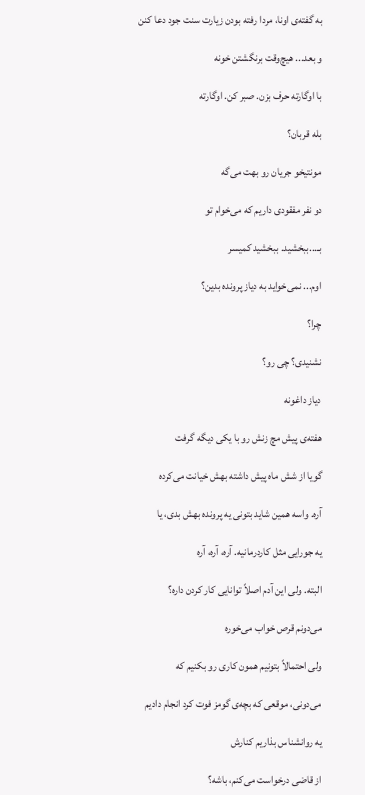به گفته‌ی اونا، مردا رفته بودن زیارت سنت جود دعا کنن

و بعد... هیچ‌وقت برنگشتن خونه

با اوگارته حرف بزن. صبر کن. اوگارته

بله قربان؟

مونتیخو جریان رو بهت می‌گه

دو نفر مفقودی داریم که می‌خوام تو

بـ...ببخشید. ببخشید کمیسر

اوم... نمی‌خواید به دیاز پرونده بدین؟

چرا؟

نشنیدی؟ چی رو؟

دیاز داغونه

هفته‌ی پیش مچ زنش رو با یکی دیگه گرفت

گویا از شش ماه پیش داشته بهش خیانت می‌کرده

آره. واسه همین شاید بتونی یه پرونده بهش بدی، یا

یه جورایی مثل کاردرمانیه. آره، آره، آره

البته. ولی این آدم اصلاً توانایی کار کردن داره؟

می‌دونم قرص خواب می‌خوره

ولی احتمالاً بتونیم همون کاری رو بکنیم که

می‌دونی، موقعی که بچه‌ی گومز فوت کرد انجام دادیم

یه روانشناس بذاریم کنارش

از قاضی درخواست می‌کنم، باشه؟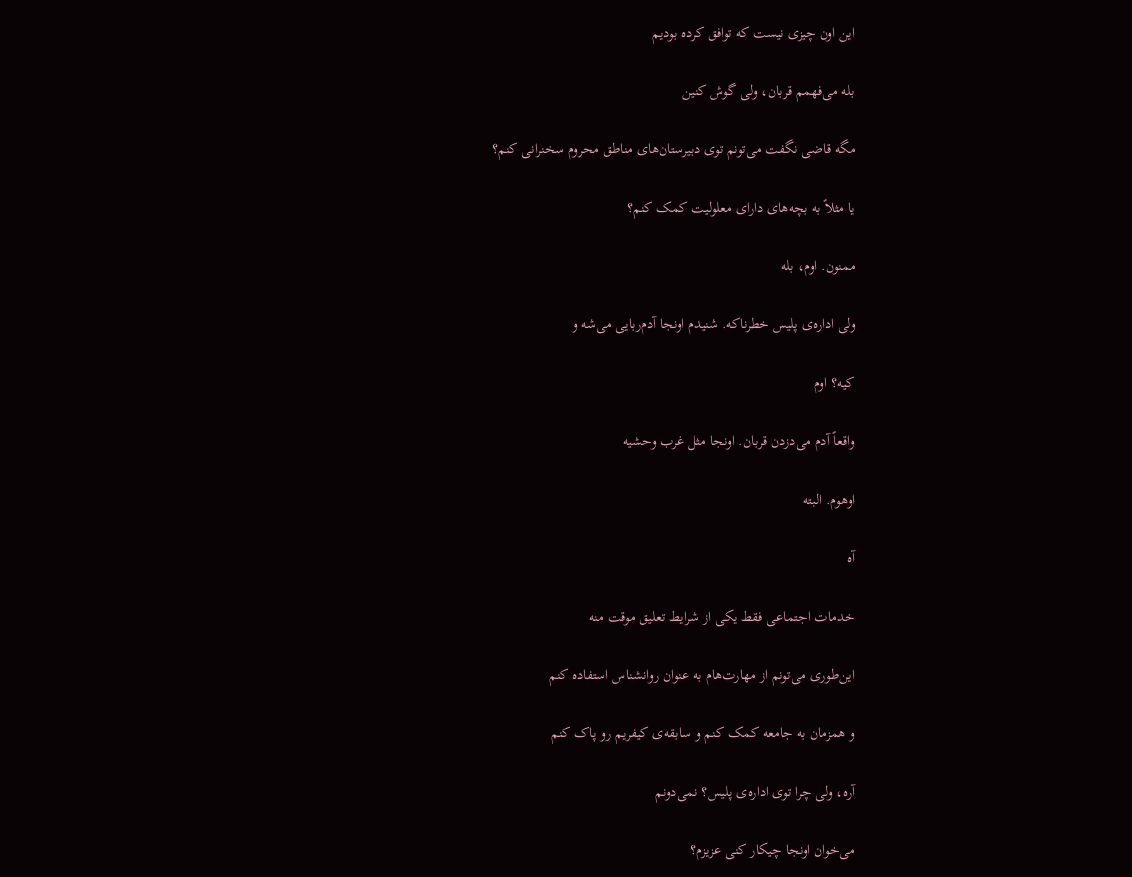این اون چیزی نیست که توافق کرده بودیم

بله می‌فهمم قربان، ولی گوش کنین

مگه قاضی نگفت می‌تونم توی دبیرستان‌های مناطق محروم سخنرانی کنم؟

یا مثلاً به بچه‌های دارای معلولیت کمک کنم؟

ممنون. اوم، بله

ولی اداره‌ی پلیس خطرناکه. شنیدم اونجا آدم‌ربایی می‌شه و

کیه؟ اوم

واقعاً آدم می‌دزدن قربان. اونجا مثل غرب وحشیه

اوهوم. البته

آه

خدمات اجتماعی فقط یکی از شرایط تعلیق موقت منه

این‌طوری می‌تونم از مهارت‌هام به عنوان روانشناس استفاده کنم

و همزمان به جامعه کمک کنم و سابقه‌ی کیفریم رو پاک کنم

آره، ولی چرا توی اداره‌ی پلیس؟ نمی‌دونم

می‌خوان اونجا چیکار کنی عزیزم؟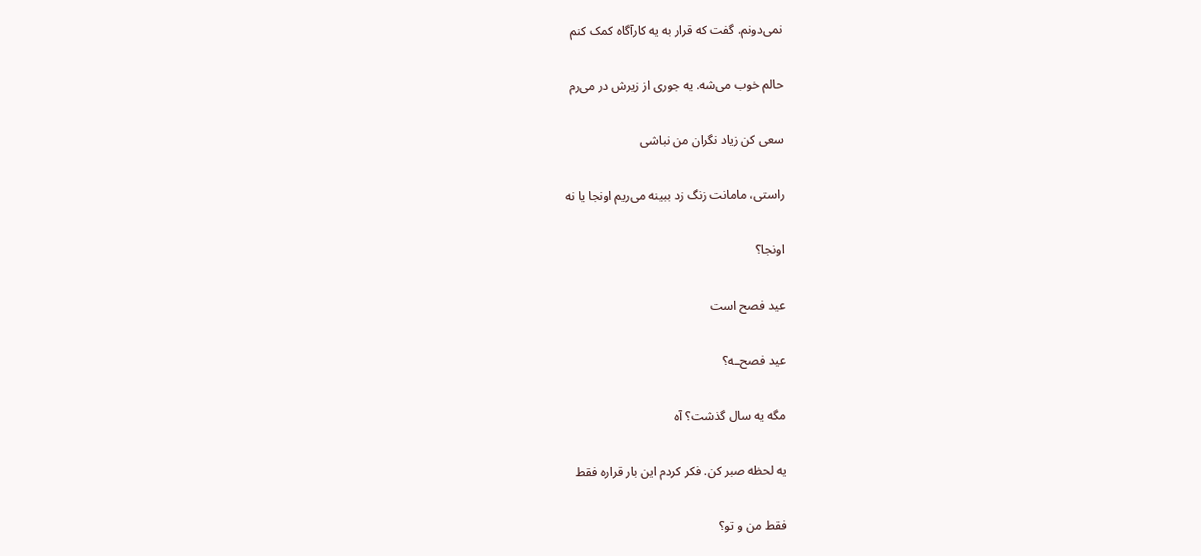نمی‌دونم. گفت که قرار به یه کارآگاه کمک کنم

حالم خوب می‌شه. یه جوری از زیرش در می‌رم

سعی کن زیاد نگران من نباشی

راستی، مامانت زنگ زد ببینه می‌ریم اونجا یا نه

اونجا؟

عید فصح است

عید فصح‌ـه؟

مگه یه سال گذشت؟ آه

یه لحظه صبر کن. فکر کردم این بار قراره فقط

فقط من و تو؟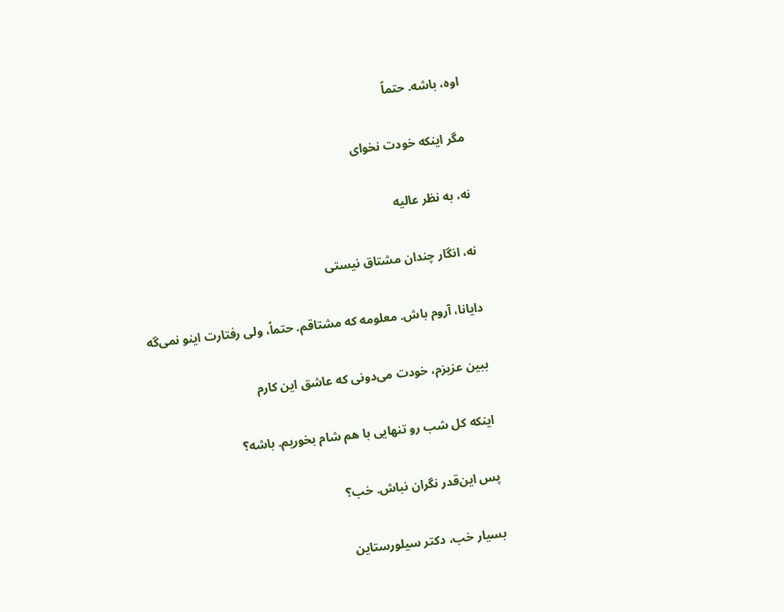اوه، باشه. حتماً

مگر اینکه خودت نخوای

نه، به نظر عالیه

نه، انگار چندان مشتاق نیستی

دایانا، آروم باش. معلومه که مشتاقم. حتماً، ولی رفتارت اینو نمی‌گه

ببین عزیزم، خودت می‌دونی که عاشق این کارم

اینکه کل شب رو تنهایی با هم شام بخوریم. باشه؟

پس این‌قدر نگران نباش. خب؟

بسیار خب، دکتر سیلورستاین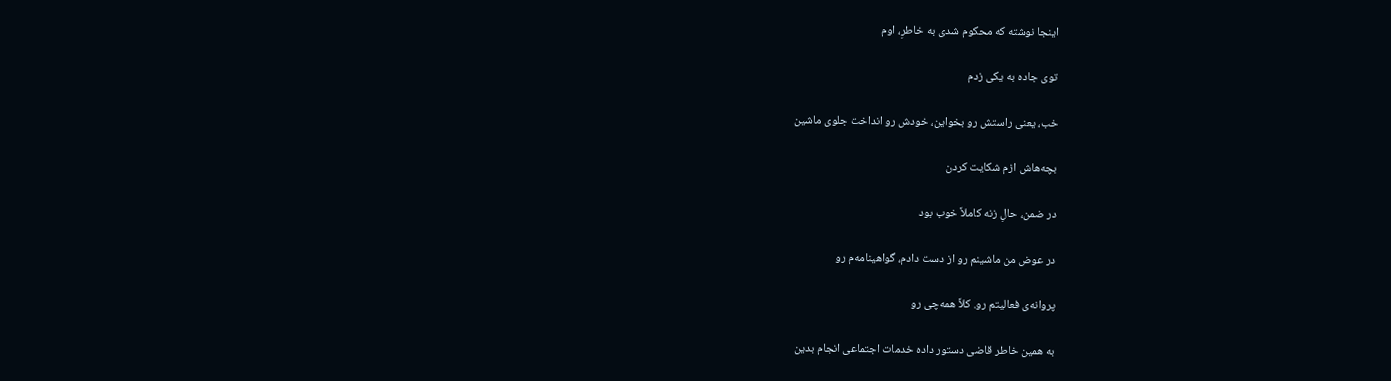اینجا نوشته که محکوم شدی به خاطرِ، اوم

توی جاده به یکی زدم

خب، یعنی راستش رو بخواین، خودش رو انداخت جلوی ماشین

بچه‌هاش ازم شکایت کردن

در ضمن، حالِ زنه کاملاً خوب بود

در عوض من ماشینم رو از دست دادم، گواهینامه‌م رو

پروانه‌ی فعالیتم رو. کلاً همه‌چی رو

به همین خاطر قاضی دستور داده خدمات اجتماعی انجام بدین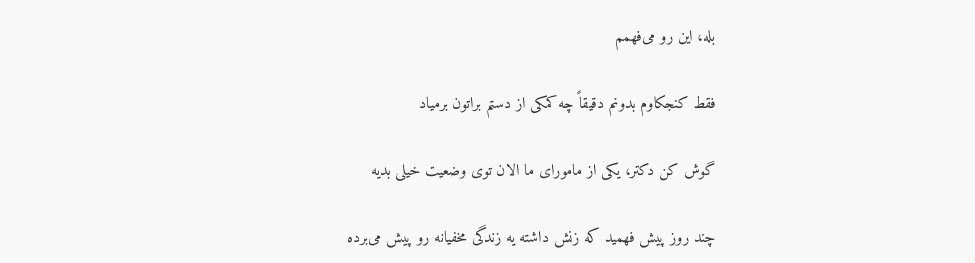بله، این رو می‌فهمم

فقط کنجکاوم بدونم دقیقاً چه کمکی از دستم براتون برمیاد

گوش کن دکتر، یکی از مامورای ما الان توی وضعیت خیلی بدیه

چند روز پیش فهمید که زنش داشته یه زندگی مخفیانه رو پیش می‌برده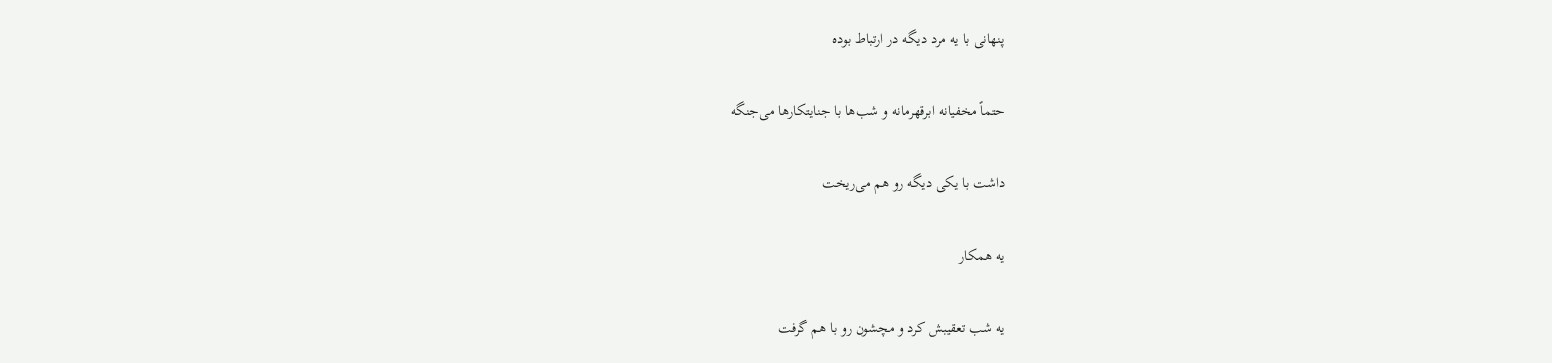پنهانی با یه مرد دیگه در ارتباط بوده

حتماً مخفیانه ابرقهرمانه و شب‌ها با جنایتکارها می‌جنگه

داشت با یکی دیگه رو هم می‌ریخت

یه همکار

یه شب تعقیبش کرد و مچشون رو با هم گرفت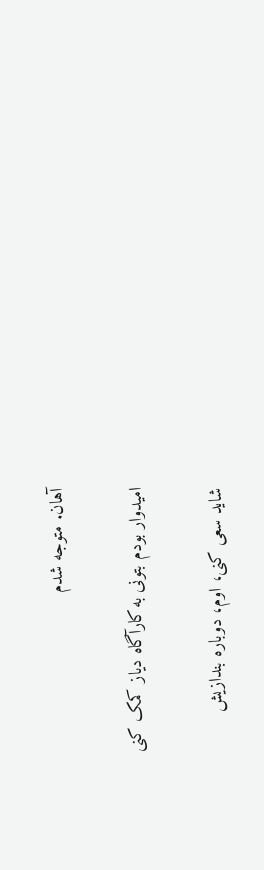آهان. متوجه شدم

امیدوار بودم بتونی به کارآگاه دیاز کمک کنی

شاید سعی کنی، اوم، دوباره بندازیش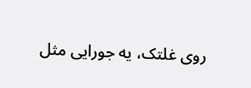روی غلتک، یه جورایی مثل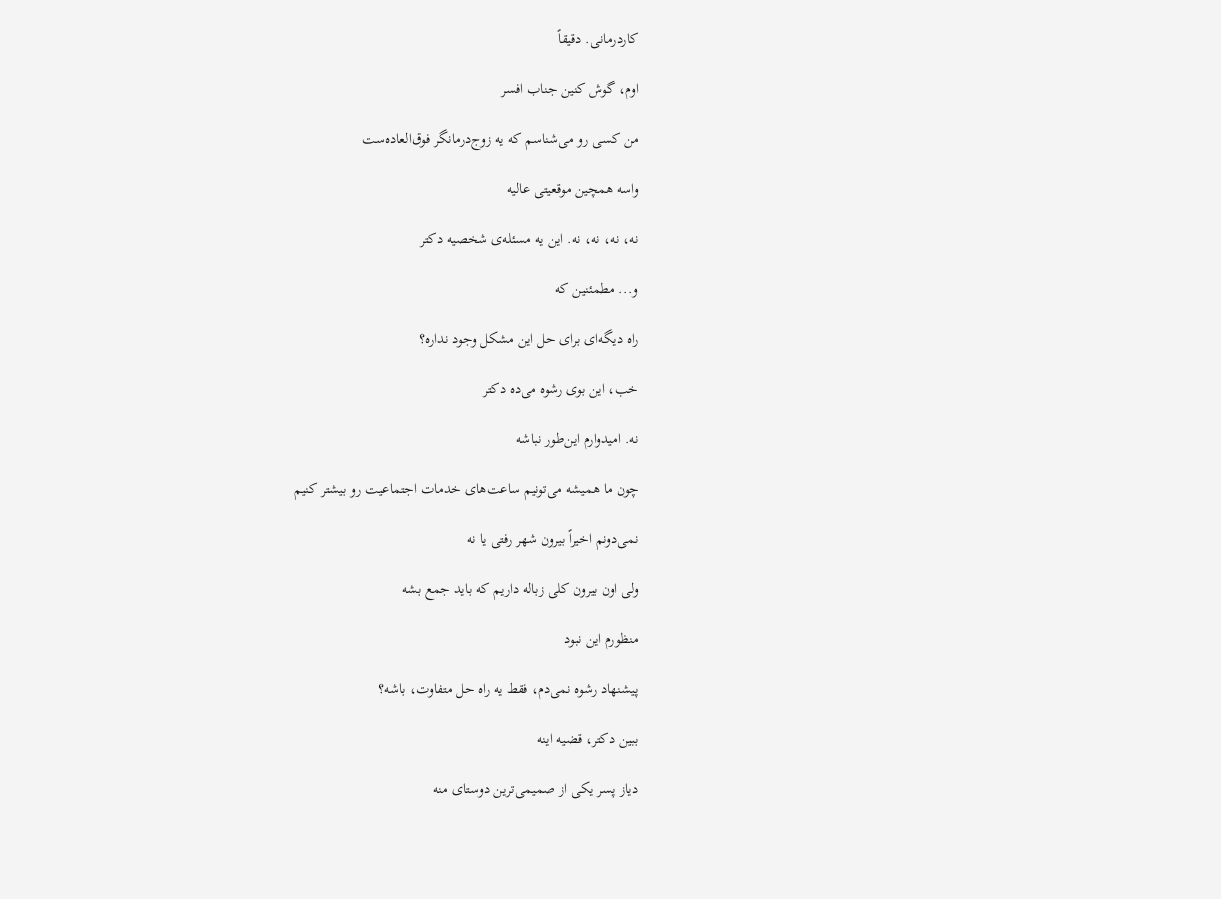کاردرمانی. دقیقاً

اوم، گوش کنین جناب افسر

من کسی رو می‌شناسم که یه زوج‌درمانگر فوق‌العاده‌ست

واسه همچین موقعیتی عالیه

نه، نه، نه، نه. این یه مسئله‌ی شخصیه دکتر

و... مطمئنین که

راه دیگه‌ای برای حل این مشکل وجود نداره؟

خب، این بوی رشوه می‌ده دکتر

نه. امیدوارم این‌طور نباشه

چون ما همیشه می‌تونیم ساعت‌های خدمات اجتماعیت رو بیشتر کنیم

نمی‌دونم اخیراً بیرون شهر رفتی یا نه

ولی اون بیرون کلی زباله داریم که باید جمع بشه

منظورم این نبود

پیشنهاد رشوه نمی‌دم، فقط یه راه حل متفاوت، باشه؟

ببین دکتر، قضیه اینه

دیاز پسر یکی از صمیمی‌ترین دوستای منه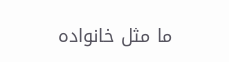ما مثل خانواده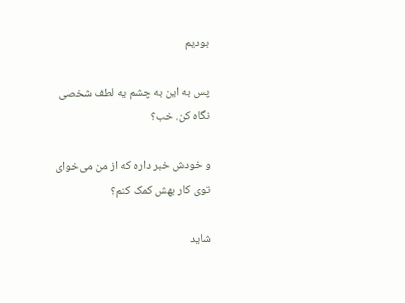بودیم

پس به این به چشم یه لطف شخصی نگاه کن. خب؟

و خودش خبر داره که از من می‌خوای توی کار بهش کمک کنم؟

شاید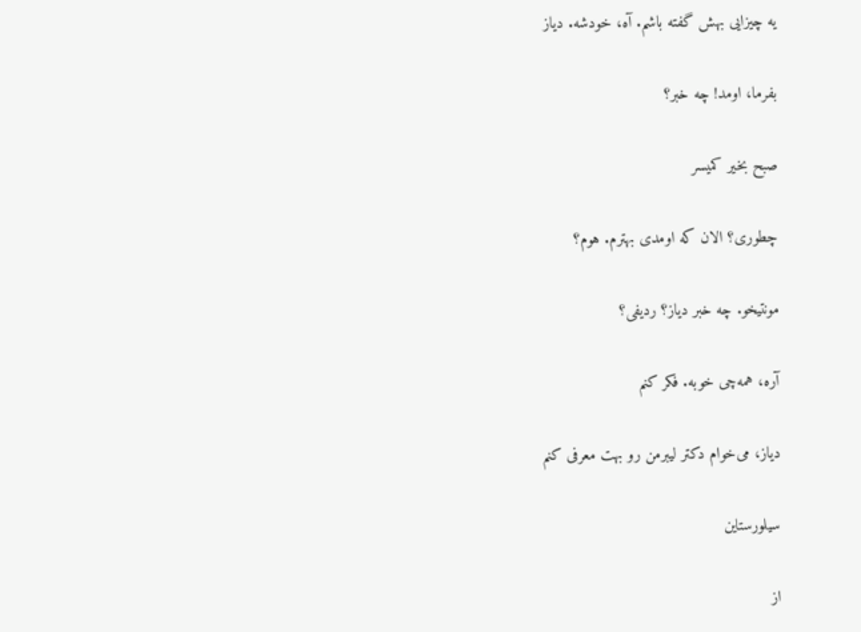یه چیزایی بهش گفته باشم. آه، خودشه. دیاز

بفرما، اومد! چه خبر؟

صبح بخیر کمیسر

چطوری؟ الان که اومدی بهترم. هوم؟

مونتیخو. چه خبر دیاز؟ ردیفی؟

آره، همه‌چی خوبه. فکر کنم

دیاز، می‌خوام دکتر لیبرمن رو بهت معرفی کنم

سیلورستاین

از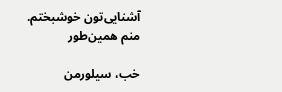آشنایی‌تون خوشبختم. منم همین‌طور

خب، سیلورمن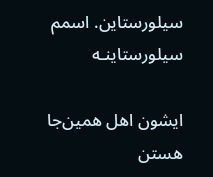سیلورستاین. اسمم سیلورستاینـه

ایشون اهل همین‌جا هستن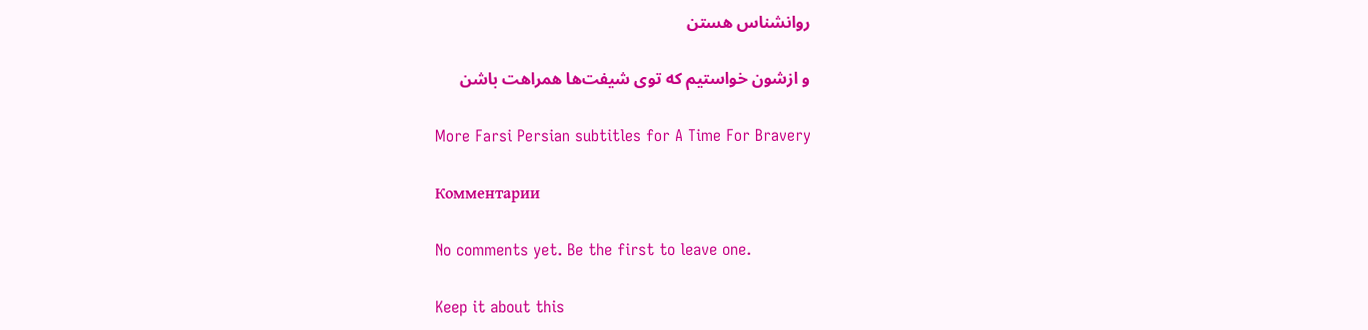روانشناس هستن

و ازشون خواستیم که توی شیفت‌ها همراهت باشن

More Farsi Persian subtitles for A Time For Bravery

Комментарии

No comments yet. Be the first to leave one.

Keep it about this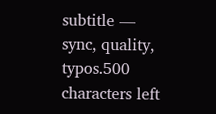subtitle — sync, quality, typos.500 characters left